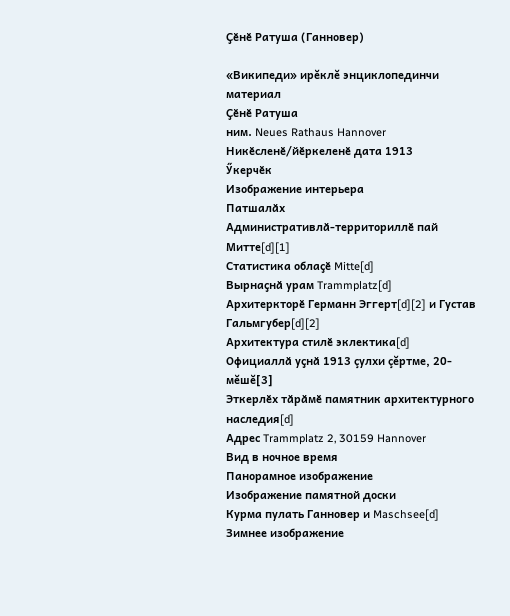Ҫӗнӗ Ратуша (Ганновер)

«Википеди» ирĕклĕ энциклопединчи материал
Ҫӗнӗ Ратуша
ним. Neues Rathaus Hannover
Никӗсленӗ/йӗркеленӗ дата 1913
Ӳкерчӗк
Изображение интерьера
Патшалӑх
Административлӑ-территориллӗ пай Митте[d][1]
Статистика облаҫӗ Mitte[d]
Вырнаҫнӑ урам Trammplatz[d]
Архитеркторӗ Германн Эггерт[d][2] и Густав Гальмгубер[d][2]
Архитектура стилӗ эклектика[d]
Официаллӑ уҫнӑ 1913 çулхи çĕртме, 20-мĕшĕ[3]
Эткерлӗх тӑрӑмӗ памятник архитектурного наследия[d]
Адрес Trammplatz 2, 30159 Hannover
Вид в ночное время
Панорамное изображение
Изображение памятной доски
Курма пулать Ганновер и Maschsee[d]
Зимнее изображение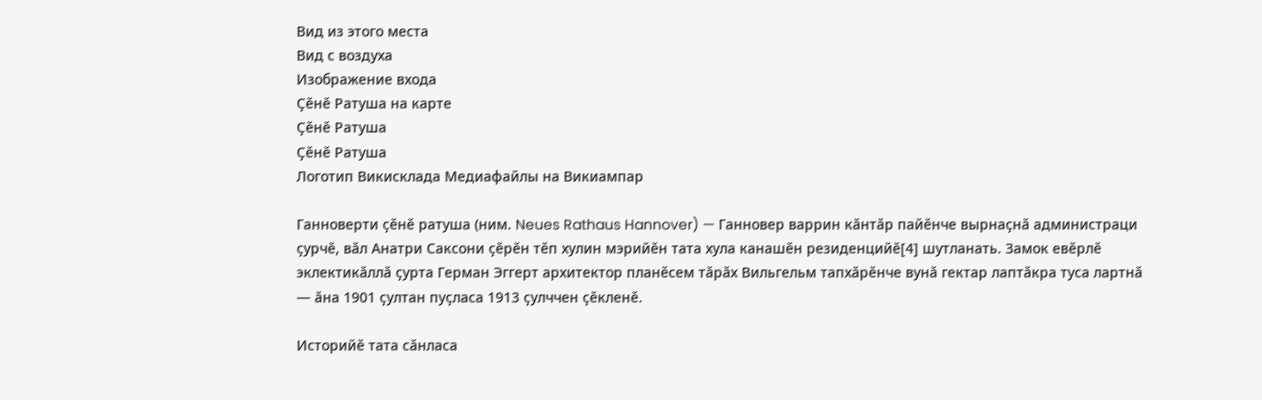Вид из этого места
Вид с воздуха
Изображение входа
Ҫӗнӗ Ратуша на карте
Ҫӗнӗ Ратуша
Ҫӗнӗ Ратуша
Логотип Викисклада Медиафайлы на Викиампар

Ганноверти ҫӗнӗ ратуша (ним. Neues Rathaus Hannover) — Ганновер варрин кӑнтӑр пайӗнче вырнаҫнӑ администраци ҫурчӗ, вӑл Анатри Саксони ҫӗрӗн тӗп хулин мэрийӗн тата хула канашӗн резиденцийӗ[4] шутланать. Замок евӗрлӗ эклектикӑллӑ ҫурта Герман Эггерт архитектор планӗсем тӑрӑх Вильгельм тапхӑрӗнче вунӑ гектар лаптӑкра туса лартнӑ — ӑна 1901 ҫултан пуҫласа 1913 ҫулччен ҫӗкленӗ.

Историйӗ тата сӑнласа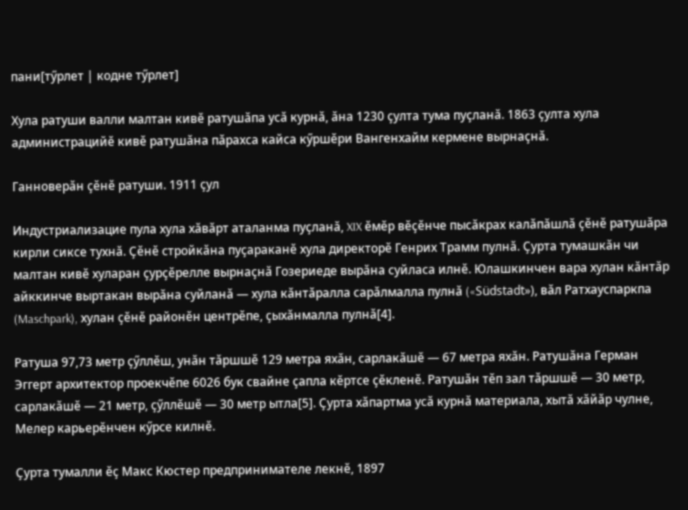пани[тӳрлет | кодне тӳрлет]

Хула ратуши валли малтан кивӗ ратушӑпа усӑ курнӑ, ӑна 1230 ҫулта тума пуҫланӑ. 1863 ҫулта хула администрацийӗ кивӗ ратушӑна пӑрахса кайса кӳршӗри Вангенхайм кермене вырнаҫнӑ.

Ганноверӑн ҫӗнӗ ратуши. 1911 ҫул

Индустриализацие пула хула хӑвӑрт аталанма пуҫланӑ, XIX ӗмӗр вӗҫӗнче пысӑкрах калӑпӑшлӑ ҫӗнӗ ратушӑра кирли сиксе тухнӑ. Ҫӗнӗ стройкӑна пуҫараканӗ хула директорӗ Генрих Трамм пулнӑ. Ҫурта тумашкӑн чи малтан кивӗ хуларан ҫурҫӗрелле вырнаҫнӑ Гозериеде вырӑна суйласа илнӗ. Юлашкинчен вара хулан кӑнтӑр айккинче выртакан вырӑна суйланӑ — хула кӑнтӑралла сарӑлмалла пулнӑ («Südstadt»), вӑл Ратхауспаркпа (Maschpark), хулан ҫӗнӗ районӗн центрӗпе, ҫыхӑнмалла пулнӑ[4].

Ратуша 97,73 метр ҫӳллӗш, унӑн тӑршшӗ 129 метра яхӑн, сарлакӑшӗ — 67 метра яхӑн. Ратушӑна Герман Эггерт архитектор проекчӗпе 6026 бук свайне ҫапла кӗртсе ҫӗкленӗ. Ратушӑн тӗп зал тӑршшӗ — 30 метр, сарлакӑшӗ — 21 метр, ҫӳллӗшӗ — 30 метр ытла[5]. Ҫурта хӑпартма усӑ курнӑ материала, хытӑ хӑйӑр чулне, Мелер карьерӗнчен кӳрсе килнӗ.

Ҫурта тумалли ӗҫ Макс Кюстер предпринимателе лекнӗ, 1897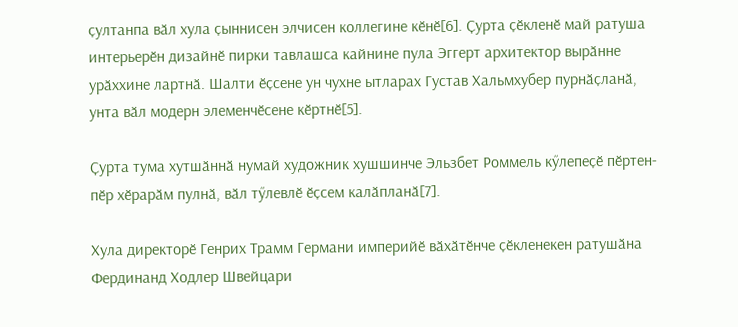ҫултанпа вӑл хула ҫыннисен элчисен коллегине кӗнӗ[6]. Ҫурта ҫӗкленӗ май ратуша интерьерӗн дизайнӗ пирки тавлашса кайнине пула Эггерт архитектор вырӑнне урӑххине лартнӑ. Шалти ӗҫсене ун чухне ытларах Густав Хальмхубер пурнӑҫланӑ, унта вӑл модерн элеменчӗсене кӗртнӗ[5].

Ҫурта тума хутшӑннӑ нумай художник хушшинче Эльзбет Роммель кӳлепеҫӗ пӗртен-пӗр хӗрарӑм пулнӑ, вӑл тӳлевлӗ ӗҫсем калӑпланӑ[7].

Хула директорӗ Генрих Трамм Германи империйӗ вӑхӑтӗнче ҫӗкленекен ратушӑна Фердинанд Ходлер Швейцари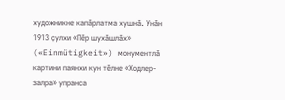художникне капӑрлатма хушнӑ. Унӑн 1913 ҫулхи «Пӗр шухӑшлӑх» («Einmütigkeit») монументлӑ картини паянхи кун тӗлне «Ходлер-залра» упранса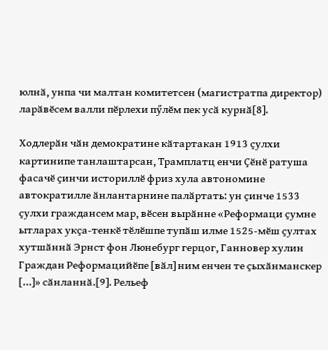юлнӑ, унпа чи малтан комитетсен (магистратпа директор) ларӑвӗсем валли пӗрлехи пӳлӗм пек усӑ курнӑ[8].

Ходлерӑн чӑн демократине кӑтартакан 1913 ҫулхи картинипе танлаштарсан, Трамплатц енчи Ҫӗнӗ ратуша фасачӗ ҫинчи историллӗ фриз хула автономине автократилле ӑнлантарнине палӑртать: ун ҫинче 1533 ҫулхи граждансем мар, вӗсен вырӑнне «Реформаци ҫумне ытларах укҫа-тенкӗ тӗлӗшпе тупӑш илме 1525-мӗш ҫултах хутшӑннӑ Эрнст фон Люнебург герцог, Ганновер хулин Граждан Реформацийӗпе [вӑл] ним енчен те ҫыхӑнманскер […]» сӑнланнӑ.[9]. Рельеф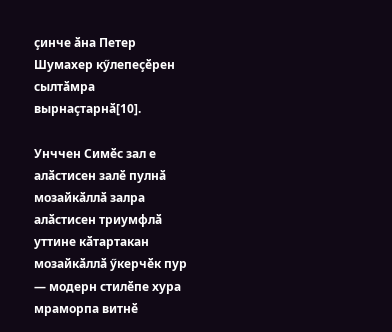ҫинче ӑна Петер Шумахер кӳлепеҫӗрен сылтӑмра вырнаҫтарнӑ[10].

Унччен Симӗс зал е алӑстисен залӗ пулнӑ мозайкӑллӑ залра алӑстисен триумфлӑ уттине кӑтартакан мозайкӑллӑ ӳкерчӗк пур — модерн стилӗпе хура мраморпа витнӗ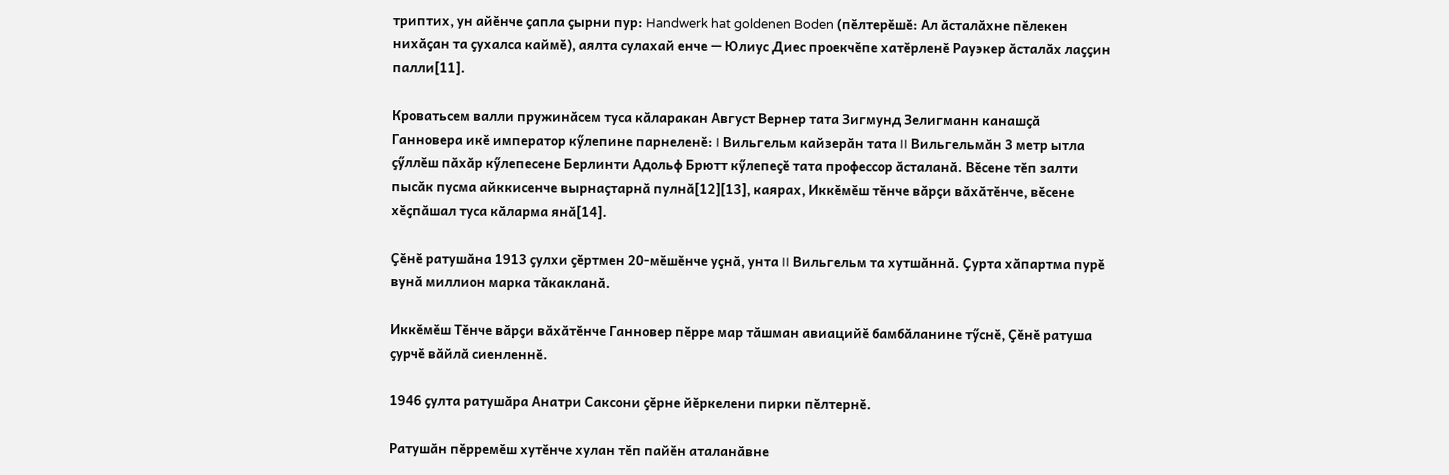триптих, ун айӗнче ҫапла ҫырни пур: Handwerk hat goldenen Boden (пӗлтерӗшӗ: Ал ӑсталӑхне пӗлекен нихӑҫан та ҫухалса каймӗ), аялта сулахай енче — Юлиус Диес проекчӗпе хатӗрленӗ Рауэкер ӑсталӑх лаҫҫин палли[11].

Кроватьсем валли пружинӑсем туса кӑларакан Август Вернер тата Зигмунд Зелигманн канашҫӑ Ганновера икӗ император кӳлепине парнеленӗ: I Вильгельм кайзерӑн тата II Вильгельмӑн 3 метр ытла ҫӳллӗш пӑхӑр кӳлепесене Берлинти Адольф Брютт кӳлепеҫӗ тата профессор ӑсталанӑ. Вӗсене тӗп залти пысӑк пусма айккисенче вырнаҫтарнӑ пулнӑ[12][13], каярах, Иккӗмӗш тӗнче вӑрҫи вӑхӑтӗнче, вӗсене хӗҫпӑшал туса кӑларма янӑ[14].

Ҫӗнӗ ратушӑна 1913 ҫулхи ҫӗртмен 20-мӗшӗнче уҫнӑ, унта II Вильгельм та хутшӑннӑ. Ҫурта хӑпартма пурӗ вунӑ миллион марка тӑкакланӑ.

Иккӗмӗш Тӗнче вӑрҫи вӑхӑтӗнче Ганновер пӗрре мар тӑшман авиацийӗ бамбӑланине тӳснӗ, Ҫӗнӗ ратуша ҫурчӗ вӑйлӑ сиенленнӗ.

1946 ҫулта ратушӑра Анатри Саксони ҫӗрне йӗркелени пирки пӗлтернӗ.

Ратушӑн пӗрремӗш хутӗнче хулан тӗп пайӗн аталанӑвне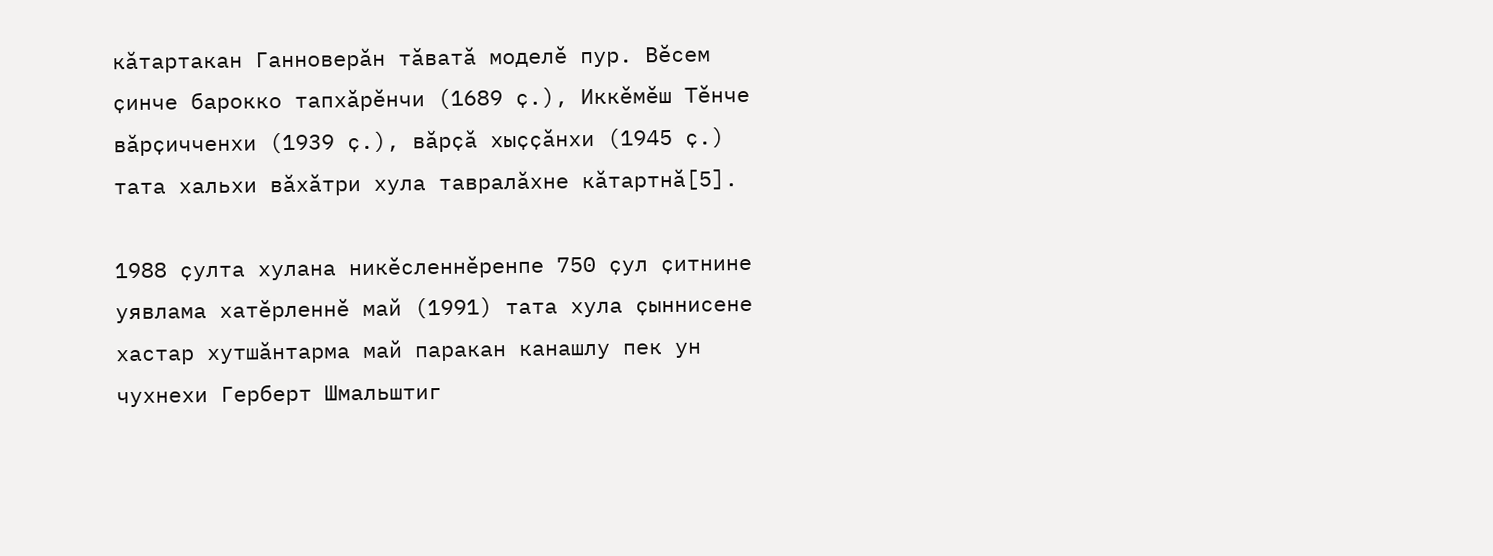кӑтартакан Ганноверӑн тӑватӑ моделӗ пур. Вӗсем ҫинче барокко тапхӑрӗнчи (1689 ҫ.), Иккӗмӗш Тӗнче вӑрҫичченхи (1939 ҫ.), вӑрҫӑ хыҫҫӑнхи (1945 ҫ.) тата хальхи вӑхӑтри хула тавралӑхне кӑтартнӑ[5].

1988 ҫулта хулана никӗсленнӗренпе 750 ҫул ҫитнине уявлама хатӗрленнӗ май (1991) тата хула ҫыннисене хастар хутшӑнтарма май паракан канашлу пек ун чухнехи Герберт Шмальштиг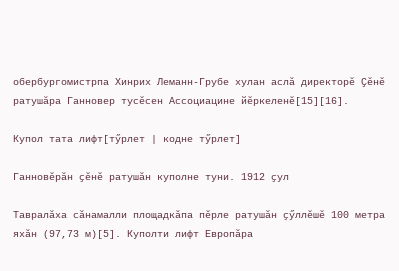обербургомистрпа Хинрих Леманн-Грубе хулан аслӑ директорӗ Ҫӗнӗ ратушӑра Ганновер тусӗсен Ассоциацине йӗркеленӗ[15][16].

Купол тата лифт[тӳрлет | кодне тӳрлет]

Ганновӗрӑн ҫӗнӗ ратушӑн куполне туни. 1912 ҫул

Тавралӑха сӑнамалли площадкӑпа пӗрле ратушӑн ҫӳллӗшӗ 100 метра яхӑн (97,73 м)[5]. Куполти лифт Европӑра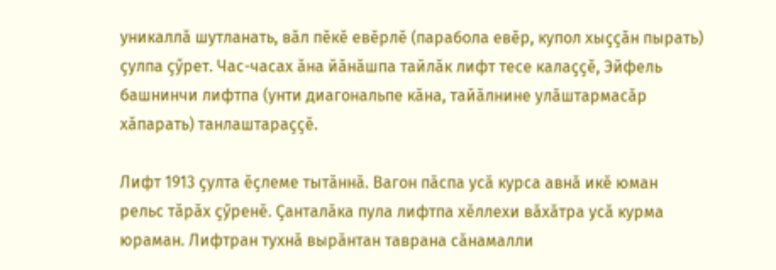уникаллӑ шутланать, вӑл пӗкӗ евӗрлӗ (парабола евӗр, купол хыҫҫӑн пырать) ҫулпа ҫӳрет. Час-часах ӑна йӑнӑшпа тайлӑк лифт тесе калаҫҫӗ, Эйфель башнинчи лифтпа (унти диагональпе кӑна, тайӑлнине улӑштармасӑр хӑпарать) танлаштараҫҫӗ.

Лифт 1913 ҫулта ӗҫлеме тытӑннӑ. Вагон пӑспа усӑ курса авнӑ икӗ юман рельс тӑрӑх ҫӳренӗ. Ҫанталӑка пула лифтпа хӗллехи вӑхӑтра усӑ курма юраман. Лифтран тухнӑ вырӑнтан таврана сӑнамалли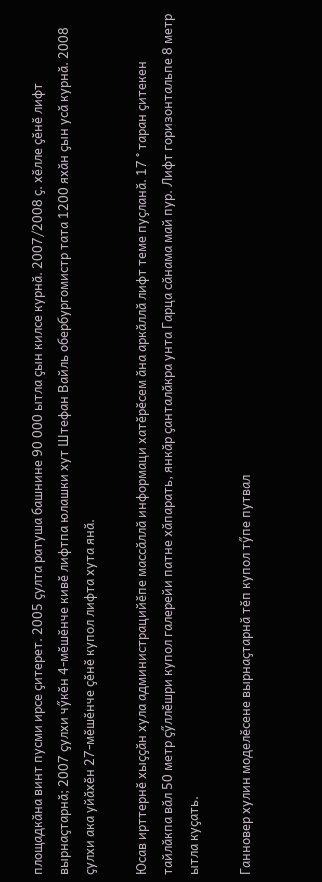площадкӑна винт пусми ирсе ҫитерет. 2005 ҫулта ратуша башнине 90 000 ытла ҫын килсе курнӑ. 2007/2008 ҫ. хӗлле ҫӗнӗ лифт вырнаҫтарнӑ; 2007 ҫулхи чӳкӗн 4-мӗшӗнче кивӗ лифтпа юлашки хут Штефан Вайль обербургомистр тата 1200 яхӑн ҫын усӑ курнӑ. 2008 ҫулхи ака уйӑхӗн 27-мӗшӗнче ҫӗнӗ купол лифта хута янӑ.

Юсав ирттернӗ хыҫҫӑн хула администрацийӗпе массӑллӑ информаци хатӗрӗсем ӑна аркӑллӑ лифт теме пуҫланӑ. 17 ° таран ҫитекен тайлӑкпа вӑл 50 метр ҫӳллӗшри купол галерейи патне хӑпарать, янкӑр ҫанталӑкра унта Гарца сӑнама май пур. Лифт горизонтальпе 8 метр ытла куҫать.

Ганновер хулин моделӗсене вырнаҫтарнӑ тӗп купол тӳпе путвал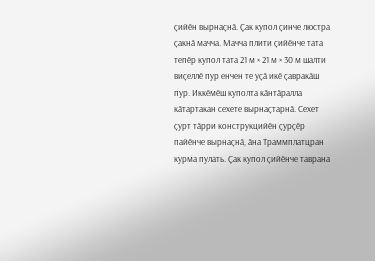ҫийӗн вырнаҫнӑ. Ҫак купол ҫинче люстра ҫакнӑ мачча. Мачча плити ҫийӗнче тата тепӗр купол тата 21 м × 21 м × 30 м шалти виҫеллӗ пур енчен те уҫӑ икӗ ҫавракӑш пур. Иккӗмӗш куполта кӑнтӑралла кӑтартакан сехете вырнаҫтарнӑ. Сехет ҫурт тӑрри конструкцийӗн ҫурҫӗр пайӗнче вырнаҫнӑ, ӑна Траммплатцран курма пулать. Ҫак купол ҫийӗнче таврана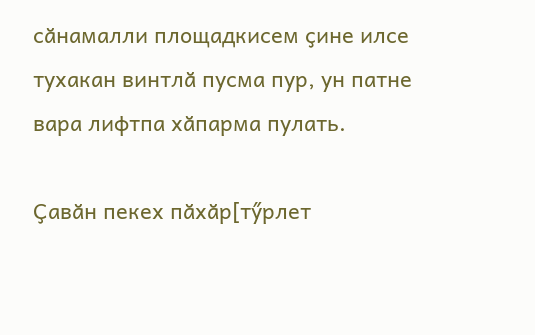сӑнамалли площадкисем ҫине илсе тухакан винтлӑ пусма пур, ун патне вара лифтпа хӑпарма пулать.

Ҫавӑн пекех пӑхӑр[тӳрлет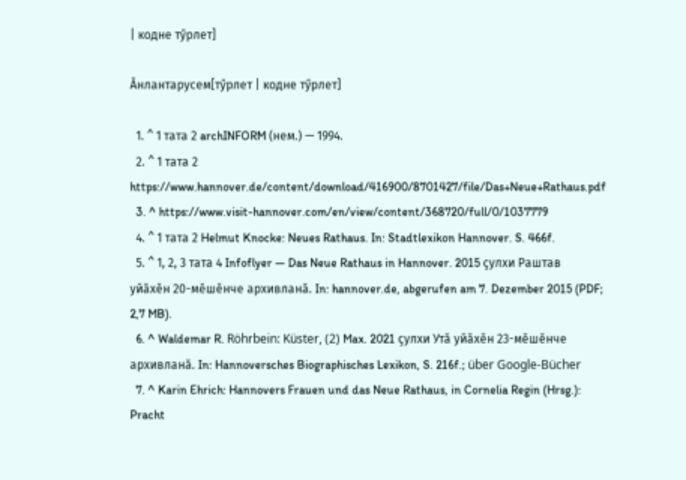| кодне тӳрлет]

Ӑнлантарусем[тӳрлет | кодне тӳрлет]

  1. ^ 1 тата 2 archINFORM (нем.) — 1994.
  2. ^ 1 тата 2 https://www.hannover.de/content/download/416900/8701427/file/Das+Neue+Rathaus.pdf
  3. ^ https://www.visit-hannover.com/en/view/content/368720/full/0/1037779
  4. ^ 1 тата 2 Helmut Knocke: Neues Rathaus. In: Stadtlexikon Hannover. S. 466f.
  5. ^ 1, 2, 3 тата 4 Infoflyer — Das Neue Rathaus in Hannover. 2015 ҫулхи Раштав уйӑхӗн 20-мӗшӗнче архивланӑ. In: hannover.de, abgerufen am 7. Dezember 2015 (PDF; 2,7 MB).
  6. ^ Waldemar R. Röhrbein: Küster, (2) Max. 2021 ҫулхи Утӑ уйӑхӗн 23-мӗшӗнче архивланӑ. In: Hannoversches Biographisches Lexikon, S. 216f.; über Google-Bücher
  7. ^ Karin Ehrich: Hannovers Frauen und das Neue Rathaus, in Cornelia Regin (Hrsg.): Pracht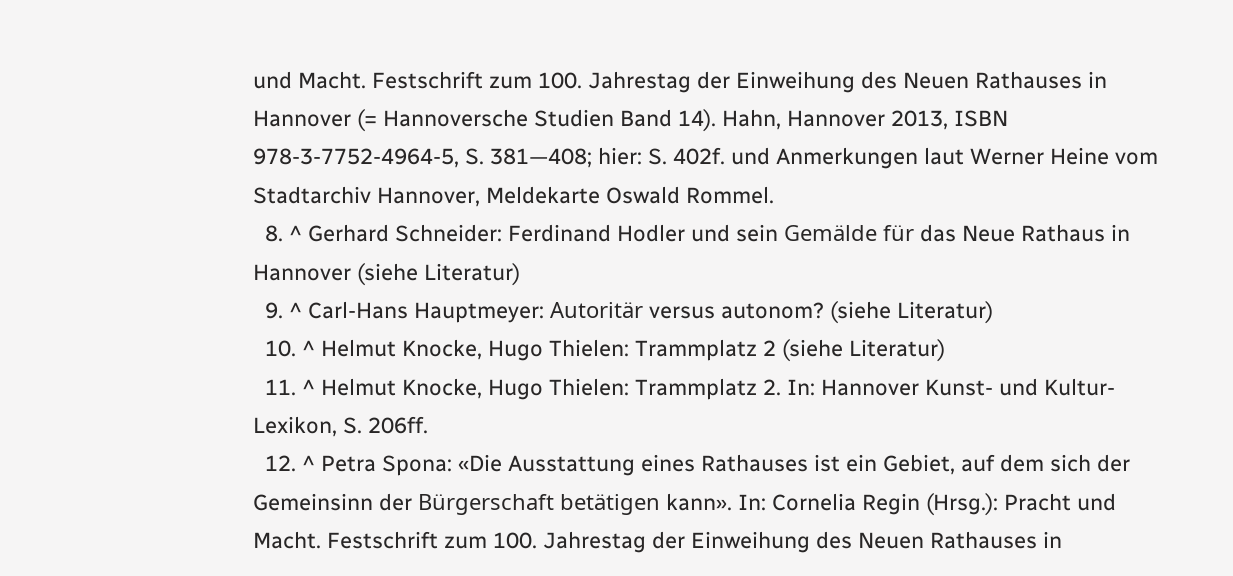und Macht. Festschrift zum 100. Jahrestag der Einweihung des Neuen Rathauses in Hannover (= Hannoversche Studien Band 14). Hahn, Hannover 2013, ISBN 978-3-7752-4964-5, S. 381—408; hier: S. 402f. und Anmerkungen laut Werner Heine vom Stadtarchiv Hannover, Meldekarte Oswald Rommel.
  8. ^ Gerhard Schneider: Ferdinand Hodler und sein Gemälde für das Neue Rathaus in Hannover (siehe Literatur)
  9. ^ Carl-Hans Hauptmeyer: Autoritär versus autonom? (siehe Literatur)
  10. ^ Helmut Knocke, Hugo Thielen: Trammplatz 2 (siehe Literatur)
  11. ^ Helmut Knocke, Hugo Thielen: Trammplatz 2. In: Hannover Kunst- und Kultur-Lexikon, S. 206ff.
  12. ^ Petra Spona: «Die Ausstattung eines Rathauses ist ein Gebiet, auf dem sich der Gemeinsinn der Bürgerschaft betätigen kann». In: Cornelia Regin (Hrsg.): Pracht und Macht. Festschrift zum 100. Jahrestag der Einweihung des Neuen Rathauses in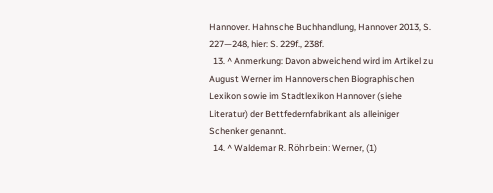Hannover. Hahnsche Buchhandlung, Hannover 2013, S. 227—248, hier: S. 229f., 238f.
  13. ^ Anmerkung: Davon abweichend wird im Artikel zu August Werner im Hannoverschen Biographischen Lexikon sowie im Stadtlexikon Hannover (siehe Literatur) der Bettfedernfabrikant als alleiniger Schenker genannt.
  14. ^ Waldemar R. Röhrbein: Werner, (1)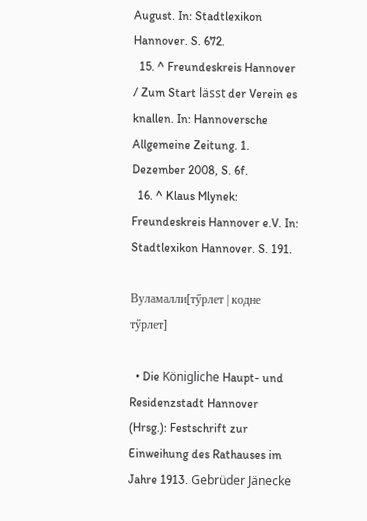August. In: Stadtlexikon Hannover. S. 672.
  15. ^ Freundeskreis Hannover / Zum Start lässt der Verein es knallen. In: Hannoversche Allgemeine Zeitung. 1. Dezember 2008, S. 6f.
  16. ^ Klaus Mlynek: Freundeskreis Hannover e.V. In: Stadtlexikon Hannover. S. 191.

Вуламалли[тӳрлет | кодне тӳрлет]

  • Die Königliche Haupt- und Residenzstadt Hannover (Hrsg.): Festschrift zur Einweihung des Rathauses im Jahre 1913. Gebrüder Jänecke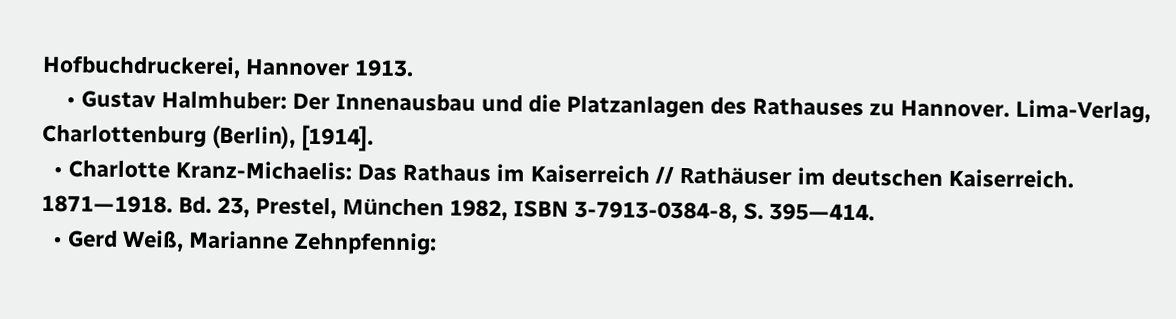Hofbuchdruckerei, Hannover 1913.
    • Gustav Halmhuber: Der Innenausbau und die Platzanlagen des Rathauses zu Hannover. Lima-Verlag, Charlottenburg (Berlin), [1914].
  • Charlotte Kranz-Michaelis: Das Rathaus im Kaiserreich // Rathäuser im deutschen Kaiserreich. 1871—1918. Bd. 23, Prestel, München 1982, ISBN 3-7913-0384-8, S. 395—414.
  • Gerd Weiß, Marianne Zehnpfennig: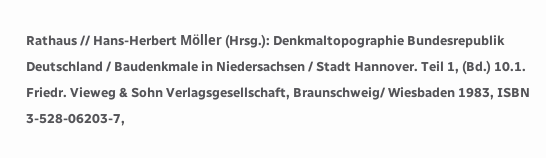Rathaus // Hans-Herbert Möller (Hrsg.): Denkmaltopographie Bundesrepublik Deutschland / Baudenkmale in Niedersachsen / Stadt Hannover. Teil 1, (Bd.) 10.1. Friedr. Vieweg & Sohn Verlagsgesellschaft, Braunschweig/ Wiesbaden 1983, ISBN 3-528-06203-7,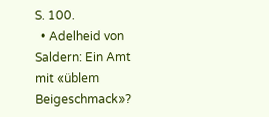S. 100.
  • Adelheid von Saldern: Ein Amt mit «üblem Beigeschmack»?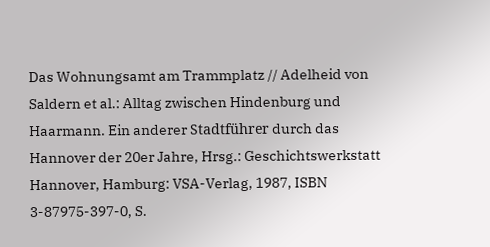Das Wohnungsamt am Trammplatz // Adelheid von Saldern et al.: Alltag zwischen Hindenburg und Haarmann. Ein anderer Stadtführer durch das Hannover der 20er Jahre, Hrsg.: Geschichtswerkstatt Hannover, Hamburg: VSA-Verlag, 1987, ISBN 3-87975-397-0, S.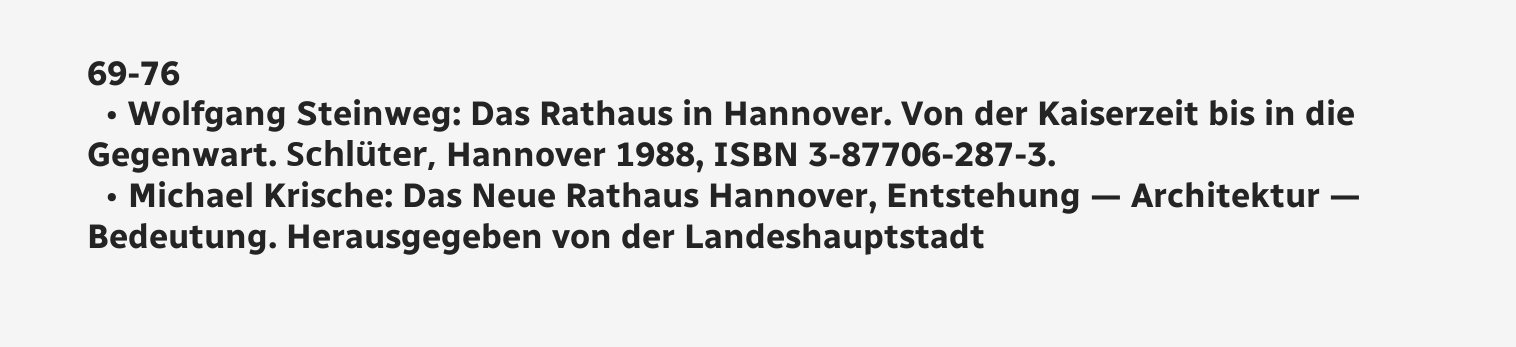69-76
  • Wolfgang Steinweg: Das Rathaus in Hannover. Von der Kaiserzeit bis in die Gegenwart. Schlüter, Hannover 1988, ISBN 3-87706-287-3.
  • Michael Krische: Das Neue Rathaus Hannover, Entstehung — Architektur — Bedeutung. Herausgegeben von der Landeshauptstadt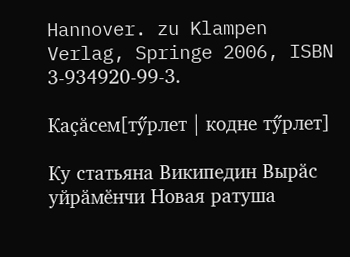Hannover. zu Klampen Verlag, Springe 2006, ISBN 3-934920-99-3.

Каҫӑсем[тӳрлет | кодне тӳрлет]

Ку статьяна Википедин Вырӑс уйрӑмӗнчи Новая ратуша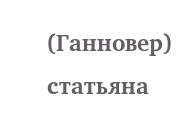(Ганновер) статьяна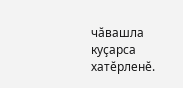чӑвашла куҫарса хатӗрленӗ.